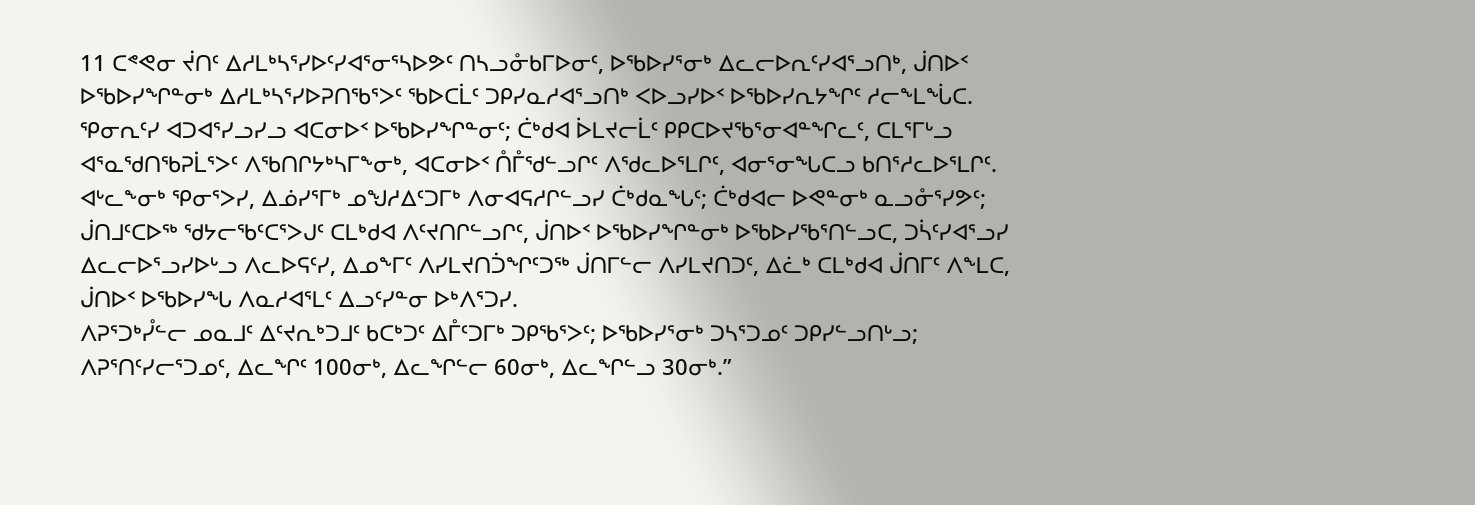11 ᑕᕝᕙᓂ ᔫᑎᑦ ᐃᓱᒪᒃᓴᕐᓯᐅᑦᓯᐊᕐᓂᕐᓴᐅᕗᑦ ᑎᓴᓗᓁᑲᒥᐅᓂᑦ, ᐅᖃᐅᓯᕐᓂᒃ ᐃᓚᓕᐅᕆᑦᓯᐊᕐᓗᑎᒃ, ᒎᑎᐅᑉ ᐅᖃᐅᓯᖏᓐᓂᒃ ᐃᓱᒪᒃᓴᕐᓯᐅᕈᑎᖃᕐᐳᑦ ᖃᐅᑕᒫᑦ ᑐᑭᓯᓇᓱᐊᕐᓗᑎᒃ ᐸᐅᓗᓯᐅᑉ ᐅᖃᐅᓯᕆᔭᖏᑦ ᓱᓕᖕᒪᖔᑕ.
ᕿᓂᕆᑦᓯ ᐊᑐᐊᕐᓯᓗᓯᓗ ᐊᑕᓂᐅᑉ ᐅᖃᐅᓯᖏᓐᓂᑦ; ᑖᒃᑯᐊ ᐆᒪᔪᓕᒫᑦ ᑭᑭᑕᐅᔪᖃᕐᓂᐊᓐᖏᓚᑦ, ᑕᒪᕐᒥᒡᓗ ᐊᕐᓇᖁᑎᖃᕈᒫᕐᐳᑦ ᐱᖃᑎᒋᔭᒃᓴᒥᖕᓂᒃ, ᐊᑕᓂᐅᑉ ᑍᒤᖁᓪᓗᒋᑦ ᐱᖁᓚᐅᕐᒪᒋᑦ, ᐊᓂᕐᓂᖓᑕᓗ ᑲᑎᕐᓱᓚᐅᕐᒪᒋᑦ.
ᐊᒡᓚᖕᓂᒃ ᕿᓂᕐᐳᓯ, ᐃᓅᓯᕐᒥᒃ ᓄᖑᓱᐃᑦᑐᒥᒃ ᐱᓂᐊᕋᓱᒋᓪᓗᓯ ᑖᒃᑯᓇᖓᑦ; ᑖᒃᑯᐊᓕ ᐅᕙᓐᓂᒃ ᓇᓗᓁᕐᓯᕗᑦ;
ᒎᑎᒧᑦᑕᐅᖅ ᖁᔭᓕᖃᑦᑕᕐᐳᒍᑦ ᑕᒪᒃᑯᐊ ᐱᑦᔪᑎᒋᓪᓗᒋᑦ, ᒎᑎᐅᑉ ᐅᖃᐅᓯᖏᓐᓂᒃ ᐅᖃᐅᓯᖃᕐᑎᓪᓗᑕ, ᑐᓵᑦᓯᐊᕐᓗᓯ ᐃᓚᓕᐅᕐᓗᓯᐅᒡᓗ ᐱᓚᐅᕋᑦᓯ, ᐃᓄᖕᒥᑦ ᐱᓯᒪᔪᑎᑑᖏᑦᑐᖅ ᒎᑎᒥᓪᓕ ᐱᓯᒪᔪᑎᑐᑦ, ᐃᓛᒃ ᑕᒪᒃᑯᐊ ᒎᑎᒥᑦ ᐱᖕᒪᑕ, ᒎᑎᐅᑉ ᐅᖃᐅᓯᖓ ᐱᓇᓱᐊᕐᒪᑦ ᐃᓗᑦᓯᓐᓂ ᐅᒃᐱᕐᑐᓯ.
ᐱᕈᕐᑐᒃᓮᓪᓕ ᓄᓇᒧᑦ ᐃᑦᔪᕆᒃᑐᒧᑦ ᑲᑕᒃᑐᑦ ᐃᒤᑦᑐᒥᒃ ᑐᑭᖃᕐᐳᑦ; ᐅᖃᐅᓯᕐᓂᒃ ᑐᓴᕐᑐᓄᑦ ᑐᑭᓯᓪᓗᑎᒡᓗ; ᐱᕈᕐᑎᑦᓯᓕᕐᑐᓄᑦ, ᐃᓚᖏᑦ 100ᓂᒃ, ᐃᓚᖏᓪᓕ 60ᓂᒃ, ᐃᓚᖏᓪᓗ 30ᓂᒃ.”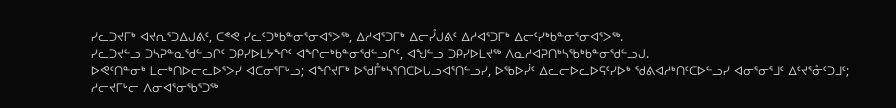ᓯᓚᑐᔪᒥᒃ ᐊᔪᕆᕐᑐᐃᒍᕕᑦ, ᑕᕝᕙ ᓯᓚᑦᑐᒃᑲᓐᓂᕐᓂᐊᕐᐳᖅ, ᐃᓱᐊᕐᑐᒥᒃ ᐃᓕᓮᒍᕕᑦ ᐃᓱᐊᕐᑐᒥᒃ ᐃᓕᑦᓯᒃᑲᓐᓂᕐᓂᐊᕐᐳᖅ.
ᓯᓚᑐᔪᓪᓗ ᑐᓴᕈᓐᓇᖁᓪᓗᒋᑦ ᑐᑭᓯᐅᒪᔭᖏᑦ ᐊᖏᓕᒃᑲᓐᓂᖁᓪᓗᒋᑦ, ᐊᖑᓪᓗ ᑐᑭᓯᐅᒪᔪᖅ ᐱᓇᓱᐊᕈᑎᒃᓴᖃᒃᑲᓐᓂᖁᓪᓗᒍ.
ᐅᕙᑦᑎᓐᓂᒃ ᒪᓕᒃᑎᐅᓕᓚᐅᕐᐳᓯ ᐊᑕᓂᕐᒥᒡᓗ; ᐊᖏᔪᒥᒃ ᐅᖁᒤᒃᓴᕐᑎᑕᐅᒐᓗᐊᕐᑎᓪᓗᓯ, ᐅᖃᐅᓰᑦ ᐃᓚᓕᐅᓚᐅᕋᑦᓯᐅᒃ ᖁᕕᐊᓱᒃᑎᑦᑕᐅᓪᓗᓯ ᐊᓂᕐᓂᕐᒧᑦ ᐃᑦᔪᕐᓁᑦᑐᒧᑦ;
ᓱᓕᔪᒥᒡᓕ ᐱᓂᐊᕐᓂᖃᕐᑐᖅ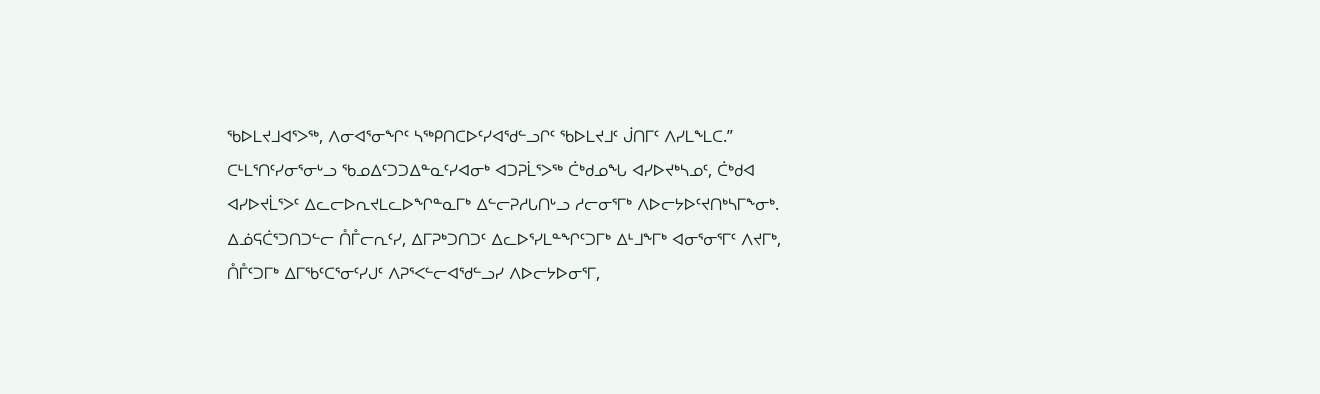ᖃᐅᒪᔪᒧᐊᕐᐳᖅ, ᐱᓂᐊᕐᓂᖏᑦ ᓴᖅᑭᑎᑕᐅᑦᓯᐊᖁᓪᓗᒋᑦ ᖃᐅᒪᔪᒧᑦ ᒎᑎᒥᑦ ᐱᓯᒪᖕᒪᑕ.”
ᑕᒻᒪᕐᑎᑦᓯᓂᕐᓂᒡᓗ ᖃᓄᐃᑦᑐᑐᐃᓐᓇᑦᓯᐊᓂᒃ ᐊᑐᕈᒫᕐᐳᖅ ᑖᒃᑯᓄᖓ ᐊᓯᐅᔪᒃᓴᓄᑦ, ᑖᒃᑯᐊ ᐊᓯᐅᔪᒫᕐᐳᑦ ᐃᓚᓕᐅᕆᔪᒪᓚᐅᖏᓐᓇᒥᒃ ᐃᓪᓕᕈᓱᒐᑎᒡᓗ ᓱᓕᓂᕐᒥᒃ ᐱᐅᓕᔭᐅᑦᔪᑎᒃᓴᒥᖕᓂᒃ.
ᐃᓅᕋᑖᕐᑐᑎᑐᓪᓕ ᑍᒤᓕᕆᑦᓯ, ᐃᒥᕈᒃᑐᑎᑐᑦ ᐃᓚᐅᕐᓯᒪᓐᖏᑦᑐᒥᒃ ᐃᒻᒧᖕᒥᒃ ᐊᓂᕐᓂᕐᒥᑦ ᐱᔪᒥᒃ, ᑍᒤᑦᑐᒥᒃ ᐃᒥᖃᑦᑕᕐᓂᑦᓯᒍᑦ ᐱᕈᕐᐸᓪᓕᐊᖁᓪᓗᓯ ᐱᐅᓕᔭᐅᓂᕐᒥ,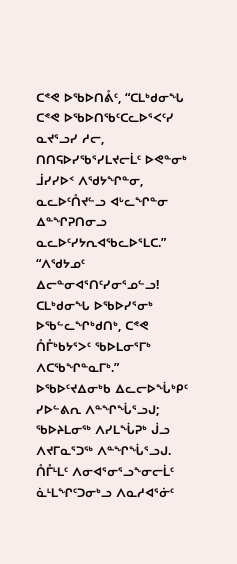ᑕᕝᕙ ᐅᖃᐅᑎᕔᑦ, “ᑕᒪᒃᑯᓂᖓ ᑕᕝᕙ ᐅᖃᐅᑎᖃᑦᑕᓚᐅᕐᐸᑦᓯ ᓇᔪᕐᓗᓯ ᓱᓕ, ᑎᑎᕋᐅᓯᖃᕐᓯᒪᔪᓕᒫᑦ ᐅᕙᓐᓂᒃ ᒨᓯᓯᐅᑉ ᐱᖁᔭᖏᓐᓂ, ᓇᓚᐅᑦᑍᔪᓪᓗ ᐊᒡᓚᖏᓐᓂ ᐃᓐᖏᕈᑎᓂᓗ ᓇᓚᐅᑦᓯᔭᕆᐊᖃᓚᐅᕐᒪᑕ.”
“ᐱᖁᔭᓄᑦ ᐃᓕᓐᓂᐊᕐᑎᑦᓯᓂᕐᓄᓪᓗ! ᑕᒪᒃᑯᓂᖓ ᐅᖃᐅᓯᕐᓂᒃ ᐅᖃᓪᓚᖏᒃᑯᑎᒃ, ᑕᕝᕙ ᑍᒤᒃᑲᔭᕐᐳᑦ ᖃᐅᒪᓂᕐᒥᒃ ᐱᑕᖃᖏᓐᓇᒥᒃ.”
ᐅᖃᐅᑦᔪᐃᓂᒃᑲ ᐃᓚᓕᐅᖔᒃᑭᑦ ᓯᐅᓪᕕᕆ ᐱᓐᖏᖔᕐᓗᒍ; ᖃᐅᔨᒪᓂᖅ ᐱᓯᒪᖔᕈᒃ ᒎᓗ ᐱᔪᒥᓇᕐᑐᖅ ᐱᓐᖏᖔᕐᓗᒍ.
ᑍᒤᒻᒪᑦ ᐱᓂᐊᕐᓂᕐᓗᖕᓂᓕᒫᑦ ᓈᒻᒪᖏᑦᑐᓂᒃᓗ ᐱᓇᓱᐊᕐᓃᑦ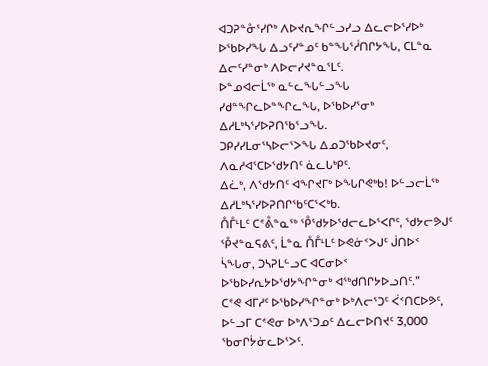ᐊᑐᕈᓐᓁᕐᓯᒋᒃ ᐱᐅᔪᕆᖏᓪᓗᓯᓗ ᐃᓚᓕᐅᕐᓯᐅᒃ ᐅᖃᐅᓯᖓ ᐃᓗᑦᓯᓐᓄᑦ ᑲᓐᖓᕐᓲᑎᒋᔭᖓ, ᑕᒪᓐᓇ ᐃᓕᑦᓯᓐᓂᒃ ᐱᐅᓕᓯᔪᓐᓇᕐᒪᑦ.
ᐅᓐᓄᐊᓕᒫᖅ ᓇᓪᓚᖓᓪᓗᖓ ᓯᑯᓐᖏᓚᐅᓐᖏᓚᖓ, ᐅᖃᐅᓯᕐᓂᒃ ᐃᓱᒪᒃᓴᕐᓯᐅᕈᑎᖃᕐᓗᖓ.
ᑐᑭᓯᓯᒪᓂᕐᓴᐅᓕᕐᐳᖓ ᐃᓄᑐᖃᐅᔪᓂᑦ, ᐱᓇᓱᐊᕐᑕᐅᖁᔭᑎᑦ ᓈᓚᒐᒃᑭᑦ.
ᐃᓛᒃ, ᐱᖁᔭᑎᑦ ᐊᖏᔪᒥᒃ ᐅᖓᒋᕙᒃᑲ! ᐅᓪᓗᓕᒫᖅ ᐃᓱᒪᒃᓴᕐᓯᐅᕈᑎᒋᖃᑦᑕᕐᐸᒃᑲ.
ᑍᒤᒻᒪᑦ ᑕᕝᕔᓐᓇᖅ ᕾᖁᔭᐅᖁᓕᓚᐅᕐᐸᒋᑦ, ᖁᔭᓕᕗᒍᑦ ᕾᔪᓐᓇᕋᕕᑦ, ᒫᓐᓇ ᑍᒤᒻᒪᑦ ᐅᕙᓃᑉᐳᒍᑦ ᒎᑎᐅᑉ ᓵᖓᓂ, ᑐᓴᕈᒪᓪᓗᑕ ᐊᑕᓂᐅᑉ ᐅᖃᐅᓯᕆᔭᐅᖁᔭᖏᓐᓂᒃ ᐊᖅᑯᑎᒋᔭᐅᓗᑎᑦ.”
ᑕᕝᕙ ᐊᒥᓱᑦ ᐅᖃᐅᓯᖏᓐᓂᒃ ᐅᒃᐱᓕᕐᑐᑦ ᐹᑉᑎᑕᐅᕗᑦ, ᐅᓪᓗᒥ ᑕᕝᕙᓂ ᐅᒃᐱᕐᑐᓄᑦ ᐃᓚᓕᐅᑎᔪᑦ 3,000 ᖃᓂᒋᔮᓃᓚᐅᕐᐳᑦ.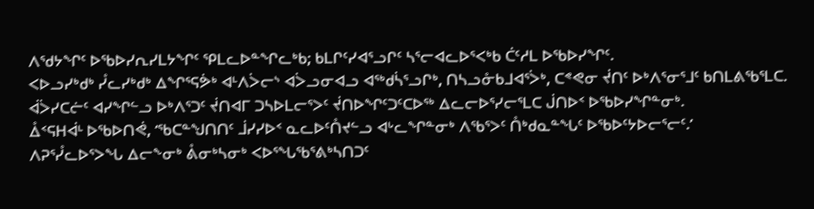ᐱᖁᔭᖏᑦ ᐅᖃᐅᓯᕆᓯᒪᔭᖏᑦ ᕿᒪᓚᐅᓐᖏᓚᒃᑲ; ᑲᒪᒋᑦᓯᐊᕐᓗᒋᑦ ᓴᕐᓕᐊᓚᐅᕐᐸᒃᑲ ᑖᑦᓱᒪ ᐅᖃᐅᓯᖏᑦ.
ᐸᐅᓗᓯᒃᑯᒃ ᓮᓚᓯᒃᑯᒃ ᐃᖏᕐᕋᕘᒃ ᐊᒻᐱᐴᓕᔅ ᐊᐴᓗᓂᐊᓗ ᐊᖅᑯᓵᕐᓗᒋᒃ, ᑎᓴᓗᓁᑲᒧᐊᕐᐴᒃ, ᑕᕝᕙᓂ ᔫᑎᑦ ᐅᒃᐱᕐᓂᕐᒧᑦ ᑲᑎᒪᕕᖃᕐᒪᑕ.
ᐋᐴᓯᑕᓖᑦ ᐊᓯᖏᓪᓗ ᐅᒃᐱᕐᑐᑦ ᔫᑎᐊᒥ ᑐᓴᐅᒪᓕᕐᐳᑦ ᔫᑎᐅᖏᑦᑐᑦᑕᐅᖅ ᐃᓚᓕᐅᕐᓯᓕᕐᒪᑕ ᒎᑎᐅᑉ ᐅᖃᐅᓯᖏᓐᓂᒃ.
ᐂᑉᕋᕼᐋᒻ ᐅᖃᐅᑎᕚ, ‘ᖃᑕᓐᖑᑎᑎᑦ ᒨᓯᓯᐅᑉ ᓇᓚᐅᑦᑍᔪᓪᓗ ᐊᒡᓚᖏᓐᓂᒃ ᐱᖃᕐᐳᑦ ᑍᒃᑯᓇᓐᖓᑦ ᐅᖃᐅᑦᔭᐅᓕᕐᓕᑦ.’
ᐱᕈᕐᓮᓚᐅᕐᐳᖓ ᐃᓕᖕᓂᒃ ᕔᓂᒃᓴᓂᒃ ᐸᐅᕐᖓᖃᕐᕕᒃᓴᑎᑐᑦ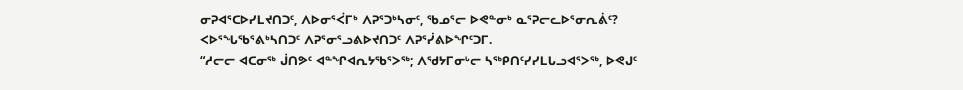ᓂᕈᐊᕐᑕᐅᓯᒪᔪᑎᑐᑦ, ᐱᐅᓂᕐᐹᒥᒃ ᐱᕈᕐᑐᒃᓴᓂᑦ, ᖃᓄᕐᓕ ᐅᕙᓐᓂᒃ ᓇᕐᕈᓕᓚᐅᕐᓂᕆᕖᑦ? ᐸᐅᕐᖓᖃᕐᕕᒃᓴᑎᑐᑦ ᐱᕈᕐᓂᕐᓗᕕᐅᔪᑎᑐᑦ ᐱᕈᕐᓰᕕᐅᖏᑦᑐᒥ.
“ᓱᓕᓕ ᐊᑕᓂᖅ ᒎᑎᕗᑦ ᐊᓐᖏᐊᕆᔭᖃᕐᐳᖅ; ᐱᖁᔭᒥᓂᒡᓕ ᓴᖅᑭᑎᑦᓯᓯᒪᒐᓗᐊᕐᐳᖅ, ᐅᕙᒍᑦ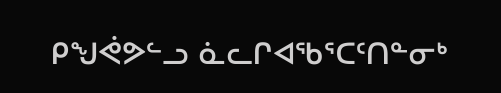ᑭᖑᕚᕗᓪᓗ ᓈᓚᒋᐊᖃᕐᑕᑦᑎᓐᓂᒃ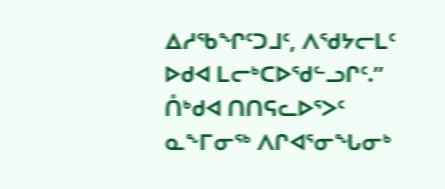ᐃᓱᖃᖏᑦᑐᒧᑦ, ᐱᖁᔭᓕᒪᑦ ᐅᑯᐊ ᒪᓕᒃᑕᐅᖁᓪᓗᒋᑦ.”
ᑍᒃᑯᐊ ᑎᑎᕋᓚᐅᕐᐳᑦ ᓇᖕᒥᓂᖅ ᐱᒋᐊᕐᓂᖓᓂᒃ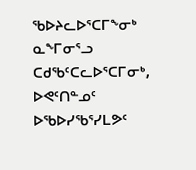ᖃᐅᔨᓚᐅᕐᑕᒥᖕᓂᒃ ᓇᖕᒥᓂᕐᓗ ᑕᑯᖃᑦᑕᓚᐅᕐᑕᒥᓂᒃ, ᐅᕙᑦᑎᓐᓄᑦ ᐅᖃᐅᓯᖃᕐᓯᒪᕗᑦ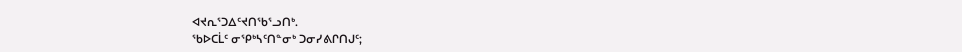ᐊᔪᕆᕐᑐᐃᑦᔪᑎᖃᕐᓗᑎᒃ.
ᖃᐅᑕᒫᑦ ᓂᕿᒃᓴᑦᑎᓐᓂᒃ ᑐᓂᓯᕕᒋᑎᒍᑦ;